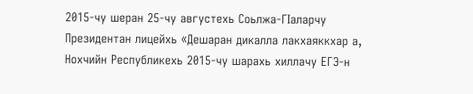2015-чу шеран 25-чу августехь Соьлжа-ГIаларчу Президентан лицейхь «Дешаран дикалла лакхаяккхар а, Нохчийн Республикехь 2015-чу шарахь хиллачу ЕГЭ-н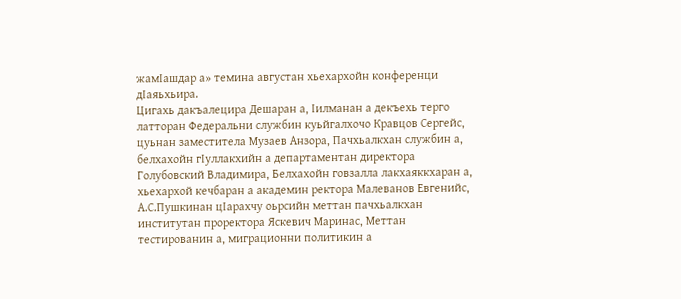жамIашдар а» темина августан хьехархойн конференци дIаяьхьира.
Цигахь дакъалецира Дешаран а, Iилманан а декъехь терго латторан Федеральни службин куьйгалхочо Кравцов Сергейс, цуьнан заместитела Музаев Анзора, Пачхьалкхан службин а, белхахойн гIуллакхийн а департаментан директора Голубовский Владимира, Белхахойн говзалла лакхаяккхаран а, хьехархой кечбаран а академин ректора Малеванов Евгенийс, А.С.Пушкинан цIарахчу оьрсийн меттан пачхьалкхан институтан проректора Яскевич Маринас, Меттан тестированин а, миграционни политикин а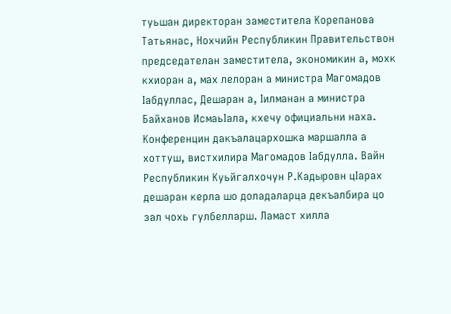туьшан директоран заместитела Корепанова Татьянас, Нохчийн Республикин Правительствон председателан заместитела, экономикин а, мохк кхиоран а, мах лелоран а министра Магомадов Iабдуллас, Дешаран а, Iилманан а министра Байханов ИсмаьIала, кхечу официальни наха.
Конференцин дакъалацархошка маршалла а хоттуш, вистхилира Магомадов Iабдулла. Вайн Республикин Куьйгалхочун Р.Кадыровн цIарах дешаран керла шо доладаларца декъалбира цо зал чохь гулбелларш. Ламаст хилла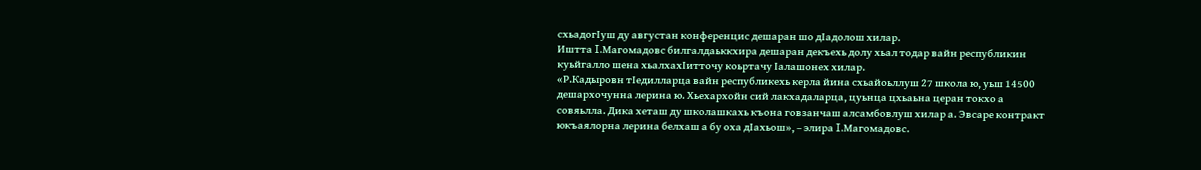схьадогIуш ду августан конференцис дешаран шо дIадолош хилар.
Иштта I.Магомадовс билгалдаьккхира дешаран декъехь долу хьал тодар вайн республикин куьйгалло шена хьалхахIитточу коьртачу Iалашонех хилар.
«Р.Кадыровн тIедилларца вайн республикехь керла йина схьайоьллуш 27 школа ю, уьш 14500 дешархочунна лерина ю. Хьехархойн сий лакхадаларца, цуьнца цхьаьна церан токхо а совяьлла. Дика хеташ ду школашкахь къона говзанчаш алсамбовлуш хилар а. Эвсаре контракт юкъаялорна лерина белхаш а бу оха дIахьош», – элира I.Магомадовс.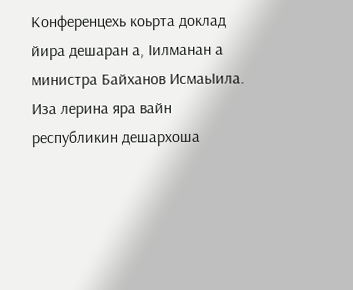Конференцехь коьрта доклад йира дешаран а, Iилманан а министра Байханов ИсмаьIила. Иза лерина яра вайн республикин дешархоша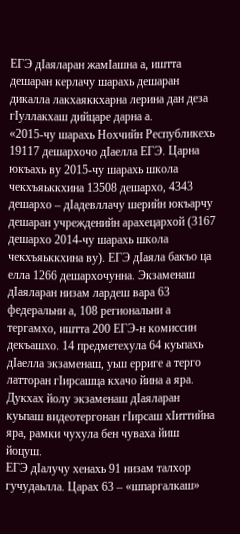ЕГЭ дIаяларан жамIашна а, иштта дешаран керлачу шарахь дешаран дикалла лакхаяккхарна лерина дан деза гIуллакхаш дийцаре дарна а.
«2015-чу шарахь Нохчийн Республикехь 19117 дешархочо дIаелла ЕГЭ. Царна юкъахь ву 2015-чу шарахь школа чекхъяьккхина 13508 дешархо, 4343 дешархо – дIадевллачу шерийн юкъарчу дешаран учрежденийн арахецархой (3167 дешархо 2014-чу шарахь школа чекхъяьккхина ву). ЕГЭ дIаяла бакъо ца елла 1266 дешархочунна. Экзаменаш дIаяларан низам лардеш вара 63 федеральни а, 108 региональни а тергамхо, иштта 200 ЕГЭ-н комиссин декъашхо. 14 предметехула 64 куьпахь дIаелла экзаменаш, уьш ерриге а терго латторан гIирсашца кхачо йина а яра. Дукхах йолу экзаменаш дIаяларан куьпаш видеотергонан гIирсаш хIиттийна яра, рамки чухула бен чуваха йиш йоцуш.
ЕГЭ дIалучу хенахь 91 низам талхор гучудаьлла. Царах 63 – «шпаргалкаш»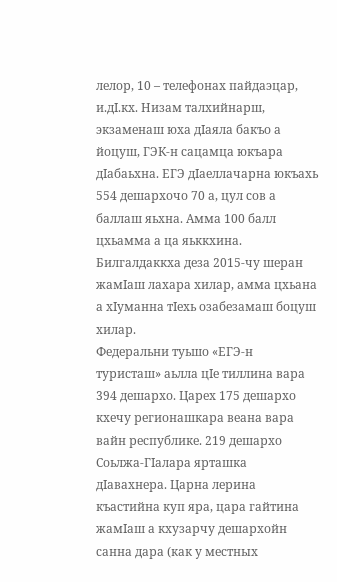лелор, 10 – телефонах пайдаэцар, и.дI.кх. Низам талхийнарш, экзаменаш юха дIаяла бакъо а йоцуш, ГЭК-н сацамца юкъара дIабаьхна. ЕГЭ дIаеллачарна юкъахь 554 дешархочо 70 а, цул сов а баллаш яьхна. Амма 100 балл цхьамма а ца яьккхина. Билгалдаккха деза 2015-чу шеран жамIаш лахара хилар, амма цхьана а хIуманна тIехь озабезамаш боцуш хилар.
Федеральни туьшо «ЕГЭ-н туристаш» аьлла цIе тиллина вара 394 дешархо. Царех 175 дешархо кхечу регионашкара веана вара вайн республике. 219 дешархо Соьлжа-ГIалара ярташка дIавахнера. Царна лерина къастийна куп яра, цара гайтина жамIаш а кхузарчу дешархойн санна дара (как у местных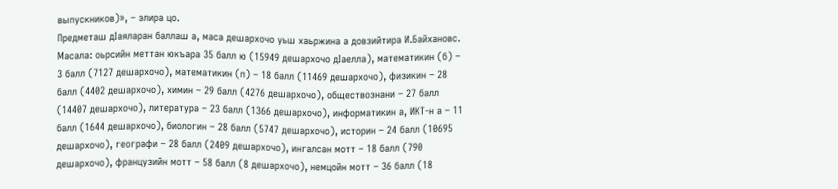выпускников)», – элира цо.
Предметаш дIаяларан баллаш а, маса дешархочо уьш хаьржина а довзийтира И.Байхановс. Масала: оьрсийн меттан юкъара 35 балл ю (15949 дешархочо дIаелла), математикин (б) – 3 балл (7127 дешархочо), математикин (п) – 18 балл (11469 дешархочо), физикин – 28 балл (4402 дешархочо), химин – 29 балл (4276 дешархочо), обществознани – 27 балл (14407 дешархочо), литература – 23 балл (1366 дешархочо), информатикин а, ИКТ-н а – 11 балл (1644 дешархочо), биологин – 28 балл (5747 дешархочо), историн – 24 балл (10695 дешархочо), географи – 28 балл (2409 дешархочо), ингалсан мотт – 18 балл (790 дешархочо), французийн мотт – 58 балл (8 дешархочо), немцойн мотт – 36 балл (18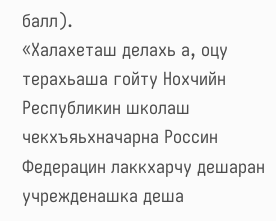балл).
«Халахеташ делахь а, оцу терахьаша гойту Нохчийн Республикин школаш чекхъяьхначарна Россин Федерацин лаккхарчу дешаран учрежденашка деша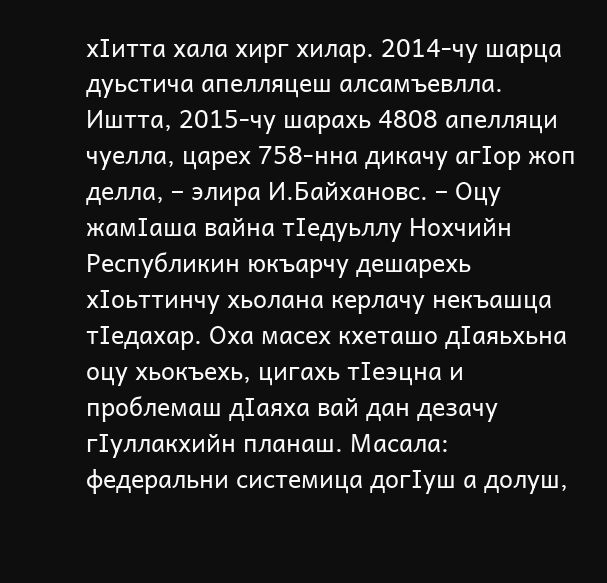хIитта хала хирг хилар. 2014-чу шарца дуьстича апелляцеш алсамъевлла. Иштта, 2015-чу шарахь 4808 апелляци чуелла, царех 758-нна дикачу агIор жоп делла, – элира И.Байхановс. – Оцу жамIаша вайна тIедуьллу Нохчийн Республикин юкъарчу дешарехь хIоьттинчу хьолана керлачу некъашца тIедахар. Оха масех кхеташо дIаяьхьна оцу хьокъехь, цигахь тIеэцна и проблемаш дIаяха вай дан дезачу гIуллакхийн планаш. Масала: федеральни системица догIуш а долуш,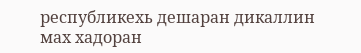республикехь дешаран дикаллин мах хадоран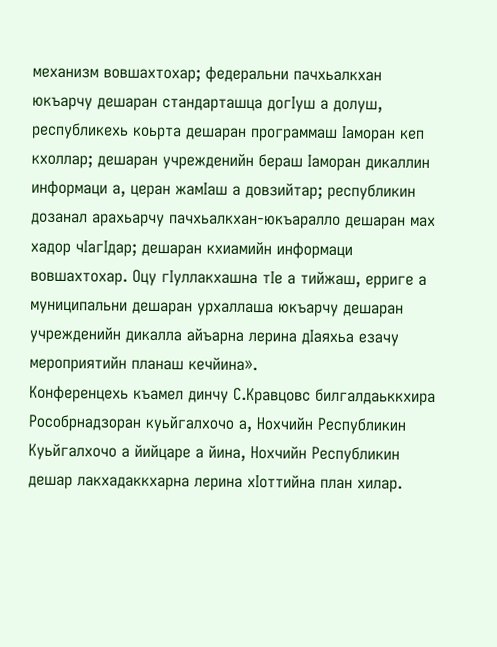механизм вовшахтохар; федеральни пачхьалкхан юкъарчу дешаран стандарташца догIуш а долуш, республикехь коьрта дешаран программаш Iаморан кеп кхоллар; дешаран учрежденийн бераш Iаморан дикаллин информаци а, церан жамIаш а довзийтар; республикин дозанал арахьарчу пачхьалкхан-юкъаралло дешаран мах хадор чIагIдар; дешаран кхиамийн информаци вовшахтохар. Оцу гIуллакхашна тIе а тийжаш, ерриге а муниципальни дешаран урхаллаша юкъарчу дешаран учрежденийн дикалла айъарна лерина дIаяхьа езачу мероприятийн планаш кечйина».
Конференцехь къамел динчу С.Кравцовс билгалдаьккхира Рособрнадзоран куьйгалхочо а, Нохчийн Республикин Куьйгалхочо а йийцаре а йина, Нохчийн Республикин дешар лакхадаккхарна лерина хIоттийна план хилар.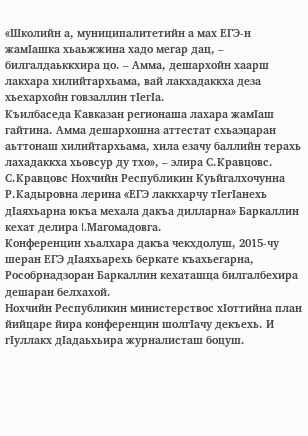«Школийн а, муниципалитетийн а мах ЕГЭ-н жамIашка хьаьжжина хадо мегар дац, – билгалдаьккхира цо. – Амма, дешархойн хаарш лакхара хилийтархьама, вай лакхадаккха деза хьехархойн говзаллин тIегIа.
Къилбаседа Кавказан регионаша лахара жамIаш гайтина. Амма дешархошна аттестат схьаэцаран аьттонаш хилийтархьама, хила езачу баллийн терахь лахадаккха хьовсур ду тхо», – элира С.Кравцовс.
С.Кравцовс Нохчийн Республикин Куьйгалхочунна Р.Кадыровна лерина «ЕГЭ лаккхарчу тIегIанехь дIаяхьарна юкъа мехала дакъа дилларна» Баркаллин кехат делира I.Магомадовга.
Конференцин хьалхара дакъа чекхдолуш, 2015-чу шеран ЕГЭ дIаяхьарехь беркате къахьегарна, Рособрнадзоран Баркаллин кехаташца билгалбехира дешаран белхахой.
Нохчийн Республикин министерствос хIоттийна план йийцаре йира конференцин шолгIачу декъехь. И гIуллакх дIадаьхьира журналисташ боцуш.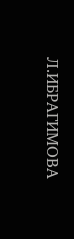Л.ИБРАГИМОВА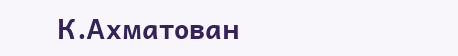К.Ахматован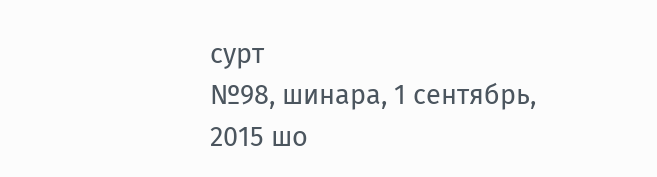сурт
№98, шинара, 1 сентябрь, 2015 шо